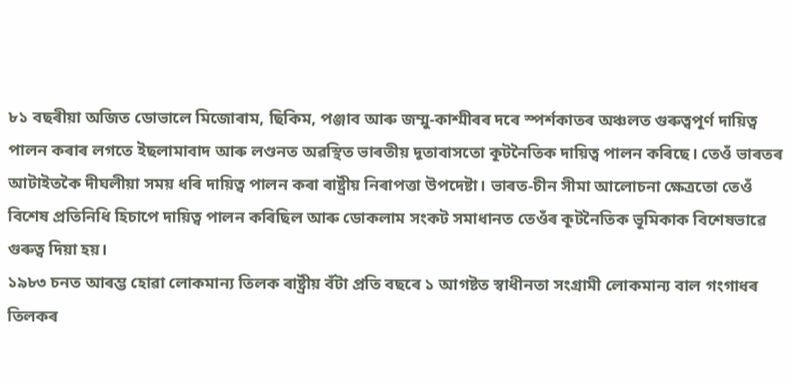৮১ বছৰীয়া অজিত ডোভালে মিজোৰাম, ছিকিম, পঞ্জাব আৰু জম্মু-কাশ্মীৰৰ দৰে স্পৰ্শকাতৰ অঞ্চলত গুৰুত্বপূৰ্ণ দায়িত্ব পালন কৰাৰ লগতে ইছলামাবাদ আৰু লণ্ডনত অৱস্থিত ভাৰতীয় দূতাবাসতো কূটনৈতিক দায়িত্ব পালন কৰিছে। তেওঁ ভাৰতৰ আটাইতকৈ দীঘলীয়া সময় ধৰি দায়িত্ব পালন কৰা ৰাষ্ট্ৰীয় নিৰাপত্তা উপদেষ্টা। ভাৰত-চীন সীমা আলোচনা ক্ষেত্ৰতো তেওঁ বিশেষ প্ৰতিনিধি হিচাপে দায়িত্ব পালন কৰিছিল আৰু ডোকলাম সংকট সমাধানত তেওঁৰ কূটনৈতিক ভূমিকাক বিশেষভাৱে গুৰুত্ব দিয়া হয়।
১৯৮৩ চনত আৰম্ভ হোৱা লোকমান্য তিলক ৰাষ্ট্ৰীয় বঁটা প্ৰতি বছৰে ১ আগষ্টত স্বাধীনতা সংগ্ৰামী লোকমান্য বাল গংগাধৰ তিলকৰ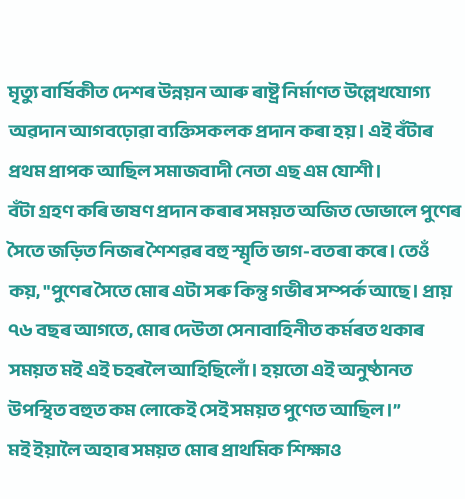মৃত্যু বাৰ্ষিকীত দেশৰ উন্নয়ন আৰু ৰাষ্ট্ৰ নিৰ্মাণত উল্লেখযোগ্য অৱদান আগবঢ়োৱা ব্যক্তিসকলক প্ৰদান কৰা হয়। এই বঁটাৰ প্ৰথম প্ৰাপক আছিল সমাজবাদী নেতা এছ এম যোশী।
বঁটা গ্ৰহণ কৰি ভাষণ প্ৰদান কৰাৰ সময়ত অজিত ডোভালে পুণেৰ সৈতে জড়িত নিজৰ শৈশৱৰ বহু স্মৃতি ভাগ-বতৰা কৰে। তেওঁ কয়, "পুণেৰ সৈতে মোৰ এটা সৰু কিন্তু গভীৰ সম্পৰ্ক আছে। প্ৰায় ৭৬ বছৰ আগতে, মোৰ দেউতা সেনাবাহিনীত কৰ্মৰত থকাৰ সময়ত মই এই চহৰলৈ আহিছিলোঁ। হয়তো এই অনুষ্ঠানত উপস্থিত বহুত কম লোকেই সেই সময়ত পুণেত আছিল।”
মই ইয়ালৈ অহাৰ সময়ত মোৰ প্ৰাথমিক শিক্ষাও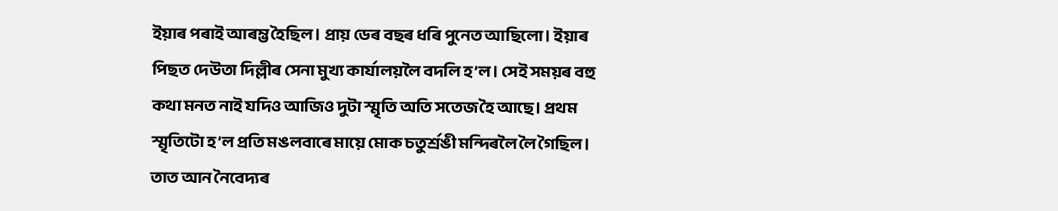ইয়াৰ পৰাই আৰম্ভ হৈছিল। প্ৰায় ডেৰ বছৰ ধৰি পুনেত আছিলো। ইয়াৰ পিছত দেউতা দিল্লীৰ সেনা মুখ্য কাৰ্যালয়লৈ বদলি হ’ল। সেই সময়ৰ বহু কথা মনত নাই যদিও আজিও দুটা স্মৃতি অতি সতেজ হৈ আছে। প্ৰথম স্মৃতিটো হ’ল প্ৰতি মঙলবাৰে মায়ে মোক চতুৰ্শ্ৰঙী মন্দিৰলৈ লৈ গৈছিল। তাত আন নৈবেদ্যৰ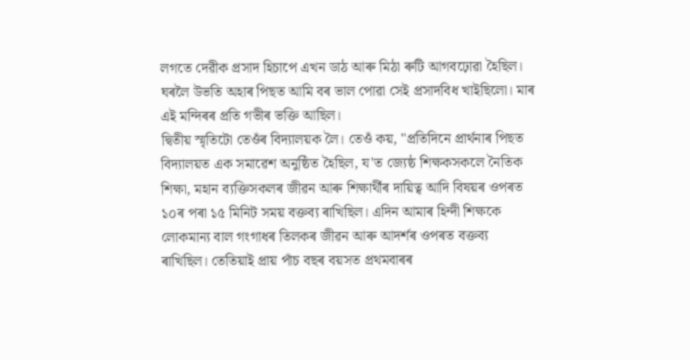লগতে দেৱীক প্ৰসাদ হিচাপে এখন ডাঠ আৰু মিঠা ৰুটি আগবঢ়োৱা হৈছিল। ঘৰলৈ উভতি অহাৰ পিছত আমি বৰ ভাল পোৱা সেই প্ৰসাদবিধ খাইছিলো। মাৰ এই মন্দিৰৰ প্ৰতি গভীৰ ভক্তি আছিল।
দ্বিতীয় স্মৃতিটো তেওঁৰ বিদ্যালয়ক লৈ। তেওঁ কয়, "প্ৰতিদিনে প্ৰাৰ্থনাৰ পিছত বিদ্যালয়ত এক সমাৱেশ অনুষ্ঠিত হৈছিল, য'ত জ্যেষ্ঠ শিক্ষকসকলে নৈতিক শিক্ষা, মহান ব্যক্তিসকলৰ জীৱন আৰু শিক্ষাৰ্থীৰ দায়িত্ব আদি বিষয়ৰ ওপৰত ১০ৰ পৰা ১৫ মিনিট সময় বক্তব্য ৰাখিছিল। এদিন আমাৰ হিন্দী শিক্ষকে লোকমান্য বাল গংগাধৰ তিলকৰ জীৱন আৰু আদৰ্শৰ ওপৰত বক্তব্য ৰাখিছিল। তেতিয়াই প্ৰায় পাঁচ বছৰ বয়সত প্ৰথমবাৰৰ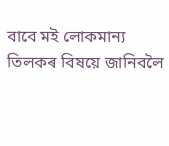বাবে মই লোকমান্য তিলকৰ বিষয়ে জানিবলৈ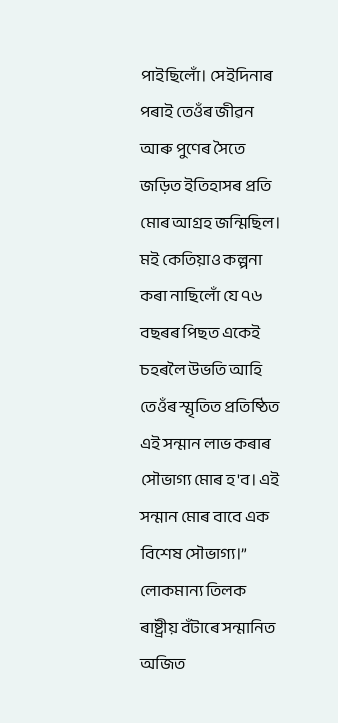পাইছিলোঁ। সেইদিনাৰ পৰাই তেওঁৰ জীৱন আৰু পুণেৰ সৈতে জড়িত ইতিহাসৰ প্ৰতি মোৰ আগ্ৰহ জন্মিছিল। মই কেতিয়াও কল্পনা কৰা নাছিলোঁ যে ৭৬ বছৰৰ পিছত একেই চহৰলৈ উভতি আহি তেওঁৰ স্মৃতিত প্ৰতিষ্ঠিত এই সন্মান লাভ কৰাৰ সৌভাগ্য মোৰ হ'ব। এই সন্মান মোৰ বাবে এক বিশেষ সৌভাগ্য।”
লোকমান্য তিলক ৰাষ্ট্ৰীয় বঁটাৰে সন্মানিত অজিত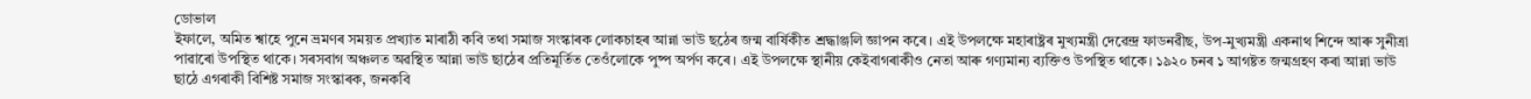ডোভাল
ইফালে, অমিত শ্বাহে পুনে ভ্ৰমণৰ সময়ত প্ৰখ্যাত মাৰাঠী কবি তথা সমাজ সংস্কাৰক লোকচাহৰ আন্না ভাউ ছঠেৰ জন্ম বাৰ্ষিকীত শ্ৰদ্ধাঞ্জলি জ্ঞাপন কৰে। এই উপলক্ষে মহাৰাষ্ট্ৰৰ মুখ্যমন্ত্ৰী দেৱেন্দ্ৰ ফাডনৱীছ, উপ-মুখ্যমন্ত্ৰী একনাথ শিন্দে আৰু সুনীত্ৰা পাৱাৰো উপস্থিত থাকে। সৰসবাগ অঞ্চলত অৱস্থিত আন্না ভাউ ছাঠেৰ প্ৰতিমূৰ্তিত তেওঁলোকে পুষ্প অৰ্পণ কৰে। এই উপলক্ষে স্থানীয় কেইবাগৰাকীও নেতা আৰু গণ্যমান্য ব্যক্তিও উপস্থিত থাকে। ১৯২০ চনৰ ১ আগষ্টত জন্মগ্ৰহণ কৰা আন্না ভাউ ছাঠে এগৰাকী বিশিষ্ট সমাজ সংস্কাৰক, জনকবি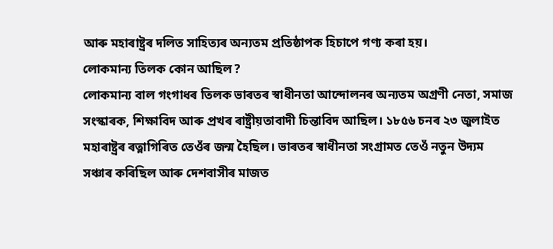আৰু মহাৰাষ্ট্ৰৰ দলিত সাহিত্যৰ অন্যতম প্ৰতিষ্ঠাপক হিচাপে গণ্য কৰা হয়।
লোকমান্য তিলক কোন আছিল?
লোকমান্য বাল গংগাধৰ তিলক ভাৰতৰ স্বাধীনতা আন্দোলনৰ অন্যতম অগ্ৰণী নেতা, সমাজ সংস্কাৰক, শিক্ষাবিদ আৰু প্ৰখৰ ৰাষ্ট্ৰীয়তাবাদী চিন্তাবিদ আছিল। ১৮৫৬ চনৰ ২৩ জুলাইত মহাৰাষ্ট্ৰৰ ৰত্নাগিৰিত তেওঁৰ জন্ম হৈছিল। ভাৰতৰ স্বাধীনতা সংগ্ৰামত তেওঁ নতুন উদ্যম সঞ্চাৰ কৰিছিল আৰু দেশবাসীৰ মাজত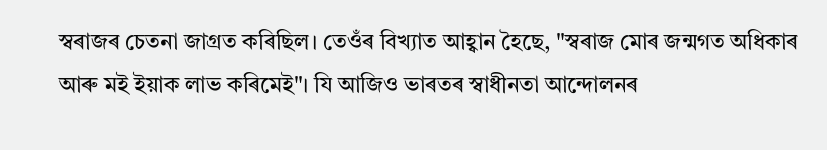স্বৰাজৰ চেতনা জাগ্ৰত কৰিছিল। তেওঁৰ বিখ্যাত আহ্বান হৈছে, "স্বৰাজ মোৰ জন্মগত অধিকাৰ আৰু মই ইয়াক লাভ কৰিমেই"। যি আজিও ভাৰতৰ স্বাধীনতা আন্দোলনৰ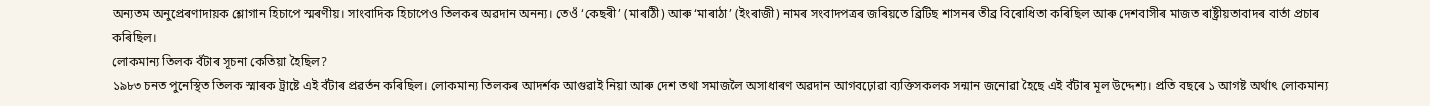অন্যতম অনুপ্ৰেৰণাদায়ক শ্লোগান হিচাপে স্মৰণীয়। সাংবাদিক হিচাপেও তিলকৰ অৱদান অনন্য। তেওঁ ‘কেছৰী’ (মাৰাঠী) আৰু ‘মাৰাঠা’ (ইংৰাজী) নামৰ সংবাদপত্ৰৰ জৰিয়তে ব্ৰিটিছ শাসনৰ তীব্ৰ বিৰোধিতা কৰিছিল আৰু দেশবাসীৰ মাজত ৰাষ্ট্ৰীয়তাবাদৰ বাৰ্তা প্ৰচাৰ কৰিছিল।
লোকমান্য তিলক বঁটাৰ সূচনা কেতিয়া হৈছিল?
১৯৮৩ চনত পুনেস্থিত তিলক স্মাৰক ট্ৰাষ্টে এই বঁটাৰ প্ৰৱৰ্তন কৰিছিল। লোকমান্য তিলকৰ আদৰ্শক আগুৱাই নিয়া আৰু দেশ তথা সমাজলৈ অসাধাৰণ অৱদান আগবঢ়োৱা ব্যক্তিসকলক সন্মান জনোৱা হৈছে এই বঁটাৰ মূল উদ্দেশ্য। প্ৰতি বছৰে ১ আগষ্ট অৰ্থাৎ লোকমান্য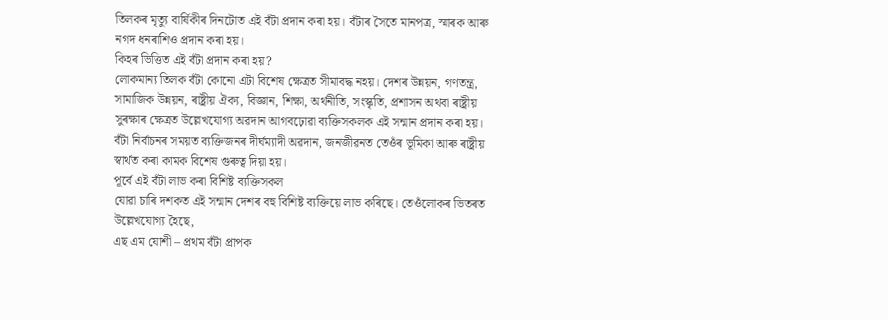তিলকৰ মৃত্যু বাৰ্ষিকীৰ দিনটোত এই বঁটা প্ৰদান কৰা হয়। বঁটাৰ সৈতে মানপত্ৰ, স্মাৰক আৰু নগদ ধনৰাশিও প্ৰদান কৰা হয়।
কিহৰ ভিত্তিত এই বঁটা প্ৰদান কৰা হয়?
লোকমান্য তিলক বঁটা কোনো এটা বিশেষ ক্ষেত্ৰত সীমাবদ্ধ নহয়। দেশৰ উন্নয়ন, গণতন্ত্ৰ, সামাজিক উন্নয়ন, ৰাষ্ট্ৰীয় ঐক্য, বিজ্ঞান, শিক্ষা, অৰ্থনীতি, সংস্কৃতি, প্ৰশাসন অথবা ৰাষ্ট্ৰীয় সুৰক্ষাৰ ক্ষেত্ৰত উল্লেখযোগ্য অৱদান আগবঢ়োৱা ব্যক্তিসকলক এই সন্মান প্ৰদান কৰা হয়। বঁটা নিৰ্বাচনৰ সময়ত ব্যক্তিজনৰ দীৰ্ঘম্যাদী অৱদান, জনজীৱনত তেওঁৰ ভূমিকা আৰু ৰাষ্ট্ৰীয় স্বাৰ্থত কৰা কামক বিশেষ গুৰুত্ব দিয়া হয়।
পূৰ্বে এই বঁটা লাভ কৰা বিশিষ্ট ব্যক্তিসকল
যোৱা চাৰি দশকত এই সন্মান দেশৰ বহু বিশিষ্ট ব্যক্তিয়ে লাভ কৰিছে। তেওঁলোকৰ ভিতৰত উল্লেখযোগ্য হৈছে,
এছ এম যোশী – প্ৰথম বঁটা প্ৰাপক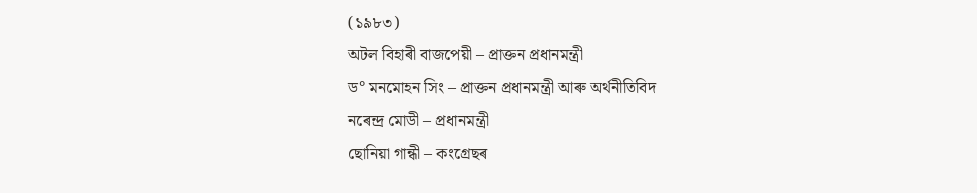(১৯৮৩)
অটল বিহাৰী বাজপেয়ী – প্ৰাক্তন প্ৰধানমন্ত্ৰী
ড° মনমোহন সিং – প্ৰাক্তন প্ৰধানমন্ত্ৰী আৰু অৰ্থনীতিবিদ
নৰেন্দ্ৰ মোডী – প্ৰধানমন্ত্ৰী
ছোনিয়া গান্ধী – কংগ্ৰেছৰ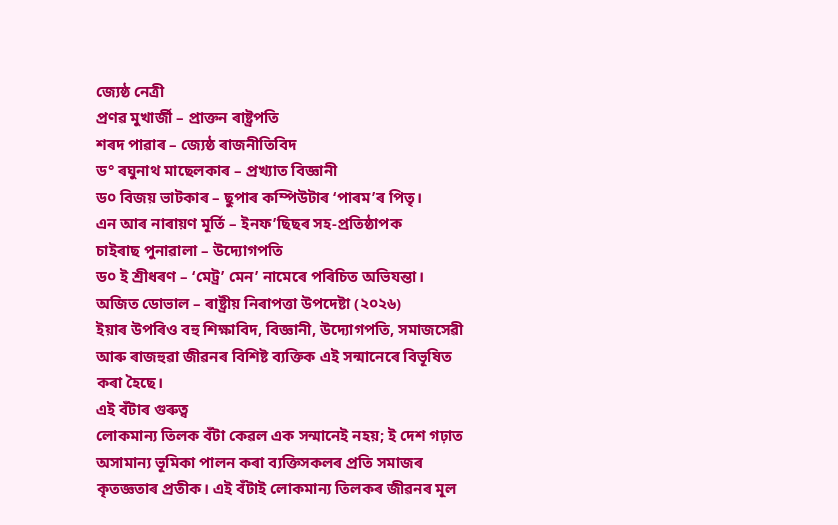জ্যেষ্ঠ নেত্ৰী
প্ৰণৱ মুখাৰ্জী – প্ৰাক্তন ৰাষ্ট্ৰপতি
শৰদ পাৱাৰ – জ্যেষ্ঠ ৰাজনীতিবিদ
ড° ৰঘুনাথ মাছেলকাৰ – প্ৰখ্যাত বিজ্ঞানী
ড০ বিজয় ভাটকাৰ – ছুপাৰ কম্পিউটাৰ ‘পাৰম’ৰ পিতৃ।
এন আৰ নাৰায়ণ মূৰ্তি – ইনফ’ছিছৰ সহ-প্ৰতিষ্ঠাপক
চাইৰাছ পুনাৱালা – উদ্যোগপতি
ড০ ই শ্ৰীধৰণ – ‘মেট্ৰ’ মেন’ নামেৰে পৰিচিত অভিযন্তা।
অজিত ডোভাল – ৰাষ্ট্ৰীয় নিৰাপত্তা উপদেষ্টা (২০২৬)
ইয়াৰ উপৰিও বহু শিক্ষাবিদ, বিজ্ঞানী, উদ্যোগপতি, সমাজসেৱী আৰু ৰাজহুৱা জীৱনৰ বিশিষ্ট ব্যক্তিক এই সন্মানেৰে বিভূষিত কৰা হৈছে।
এই বঁটাৰ গুৰুত্ব
লোকমান্য তিলক বঁটা কেৱল এক সন্মানেই নহয়; ই দেশ গঢ়াত অসামান্য ভূমিকা পালন কৰা ব্যক্তিসকলৰ প্ৰতি সমাজৰ কৃতজ্ঞতাৰ প্ৰতীক। এই বঁটাই লোকমান্য তিলকৰ জীৱনৰ মূল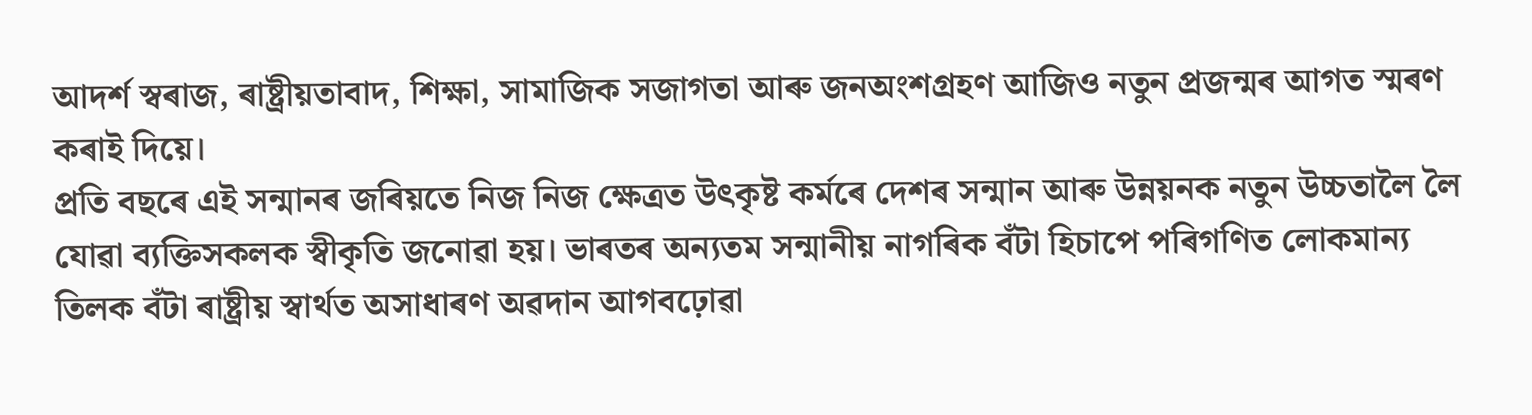আদৰ্শ স্বৰাজ, ৰাষ্ট্ৰীয়তাবাদ, শিক্ষা, সামাজিক সজাগতা আৰু জনঅংশগ্ৰহণ আজিও নতুন প্ৰজন্মৰ আগত স্মৰণ কৰাই দিয়ে।
প্ৰতি বছৰে এই সন্মানৰ জৰিয়তে নিজ নিজ ক্ষেত্ৰত উৎকৃষ্ট কৰ্মৰে দেশৰ সন্মান আৰু উন্নয়নক নতুন উচ্চতালৈ লৈ যোৱা ব্যক্তিসকলক স্বীকৃতি জনোৱা হয়। ভাৰতৰ অন্যতম সন্মানীয় নাগৰিক বঁটা হিচাপে পৰিগণিত লোকমান্য তিলক বঁটা ৰাষ্ট্ৰীয় স্বাৰ্থত অসাধাৰণ অৱদান আগবঢ়োৱা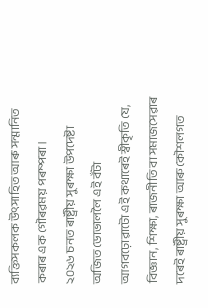ব্যক্তিসকলক উৎসাহিত আৰু সন্মানিত কৰাৰ এক গৌৰৱময় পৰম্পৰা।
২০২৬ চনত ৰাষ্ট্ৰীয় সুৰক্ষা উপদেষ্টা অজিত ডোভাললৈ এই বঁটা আগবঢ়োৱাটো এই কথাৰেই স্বীকৃতি যে, বিজ্ঞান, শিক্ষা, ৰাজনীতি বা সমাজসেৱাৰ দৰেই ৰাষ্ট্ৰীয় সুৰক্ষা আৰু কৌশলগত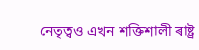নেতৃত্বও এখন শক্তিশালী ৰাষ্ট্ৰ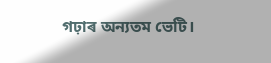গঢ়াৰ অন্যতম ভেটি।